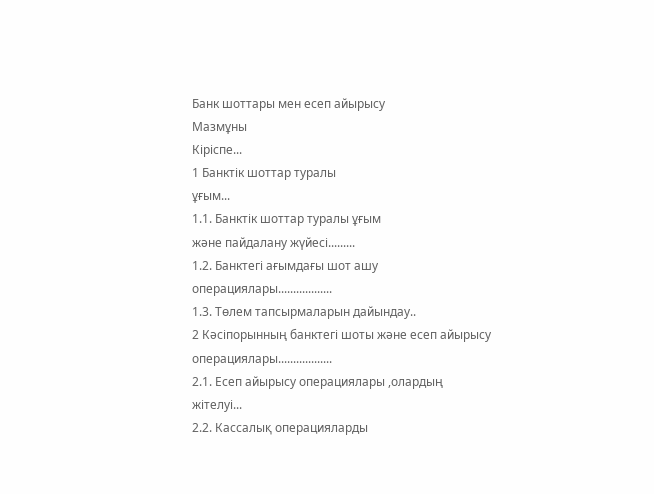Банк шоттары мен есеп айырысу
Мазмұны
Кіріспе...
1 Банктік шоттар туралы
ұғым...
1.1. Банктік шоттар туралы ұғым
және пайдалану жүйесі.........
1.2. Банктегі ағымдағы шот ашу
операциялары..................
1.3. Төлем тапсырмаларын дайындау..
2 Кәсіпорынның банктегі шоты және есеп айырысу
операциялары..................
2.1. Есеп айырысу операциялары ,олардың
жітелуі...
2.2. Кассалық операцияларды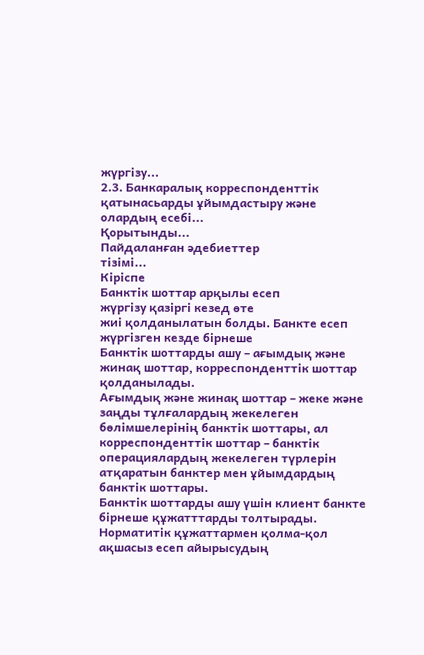жүргізу...
2.3. Банкаралық корреспонденттік қатынасьарды ұйымдастыру және
олардың есебі...
Қорытынды...
Пайдаланған әдебиеттер
тізімі...
Кіріспе
Банктік шоттар арқылы есеп
жүргізу қазіргі кезед өте
жиі қолданылатын болды. Банкте есеп
жүргізген кезде бірнеше
Банктік шоттарды ашу – ағымдық және жинақ шоттар, корреспонденттік шоттар қолданылады.
Ағымдық және жинақ шоттар – жеке және заңды тұлғалардың жекелеген бөлімшелерінің банктік шоттары, ал корреспонденттік шоттар – банктік операциялардың жекелеген түрлерін атқаратын банктер мен ұйымдардың банктік шоттары.
Банктік шоттарды ашу үшін клиент банкте бірнеше құжатттарды толтырады. Норматитік құжаттармен қолма-қол ақшасыз есеп айырысудың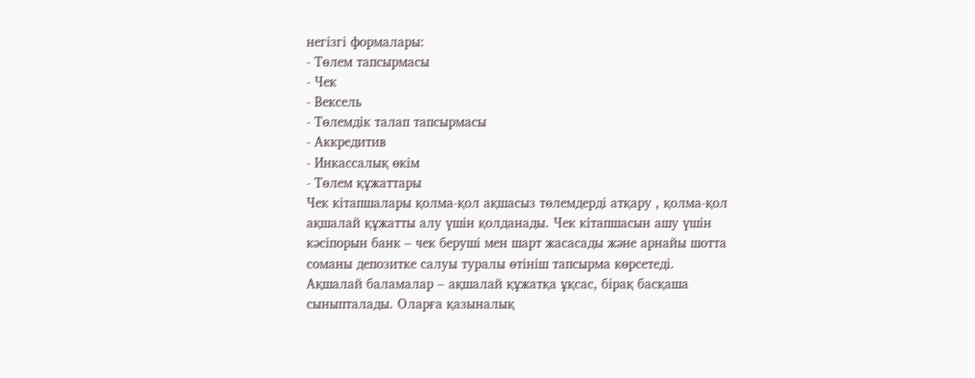негізгі формалары:
- Төлем тапсырмасы
- Чек
- Вексель
- Төлемдік талап тапсырмасы
- Аккредитив
- Инкассалық өкім
- Төлем құжаттары
Чек кітапшалары қолма-қол ақшасыз төлемдерді атқару , қолма-қол ақшалай құжатты алу үшін қолданады. Чек кітапшасын ашу үшін кәсіпорын банк – чек беруші мен шарт жасасады және арнайы шотта соманы депозитке салуы туралы өтініш тапсырма көрсетеді.
Ақшалай баламалар – ақшалай құжатқа ұқсас, бірақ басқаша сыныпталады. Оларға қазыналық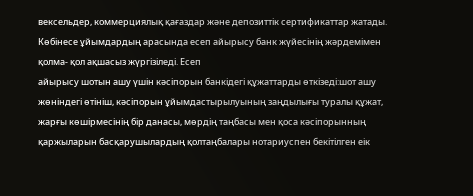вексельдер, коммерциялық қағаздар және депозиттік сертификаттар жатады. Көбінесе ұйымдардың арасында есеп айырысу банк жүйесінің жәрдемімен қолма- қол ақшасыз жүргізіледі. Есеп
айырысу шотын ашу үшін кәсіпорын банкідегі құжаттарды өткізеді:шот ашу жөніндегі өтініш, кәсіпорын ұйымдастырылуының заңдылығы туралы құжат, жарғы көшірмесінің бір данасы, мөрдің таңбасы мен қоса кәсіпорынның қаржыларын басқарушылардың қолтаңбалары нотариуспен бекітілген еік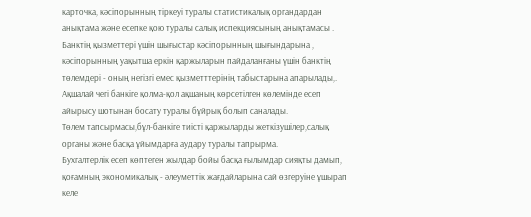карточка, кәсіпорынның тіркеуі туралы статистикалық органдардан анықтама және есепке қою туралы салық испекциясының анықтамасы . Банктің қызметтері үшін шығыстар кәсіпорынның шығындарына , кәсіпорынның уақытша еркін қаржыларын пайдаланғаны үшін банктің төлемдері - оның негізгі емес қызметттерінің табыстарына апарылады,.
Ақшалай чегі банкіге қолма-қол ақшаның көрсетілген көлемінде есеп айырысу шотынан босату туралы бұйрық болып саналады.
Төлем тапсырмасы,бұл-банкіге тиісті қаржыларды жеткізушілер,салық органы және басқа ұйымдарға аудару туралы тапрырма.
Бухгалтерлік есеп көптеген жылдар бойы басқа ғылымдар сияқты дамып, қоғамның экономикалық - әлеуметтік жағдайларына сай өзгеруіне ұшырап келе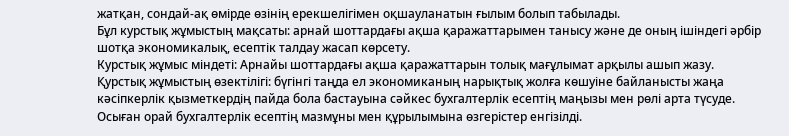жатқан, сондай-ақ өмірде өзінің ерекшелігімен оқшауланатын ғылым болып табылады.
Бұл курстық жұмыстың мақсаты: арнай шоттардағы ақша қаражаттарымен танысу және де оның ішіндегі әрбір шотқа экономикалық, есептік талдау жасап көрсету.
Курстық жұмыс міндеті: Арнайы шоттардағы ақша қаражаттарын толық мағұлымат арқылы ашып жазу.
Қурстық жұмыстың өзектілігі: бүгінгі таңда ел экономиканың нарықтық жолға көшуіне байланысты жаңа кәсіпкерлік қызметкердің пайда бола бастауына сәйкес бухгалтерлік есептің маңызы мен рөлі арта түсуде. Осыған орай бухгалтерлік есептің мазмұны мен құрылымына өзгерістер енгізілді.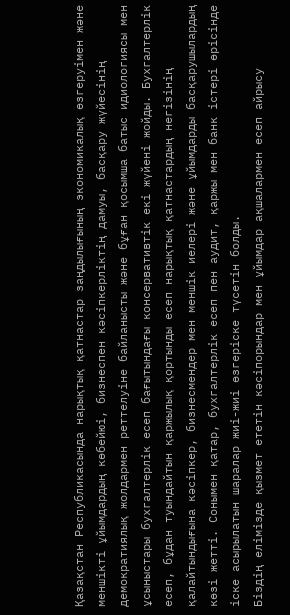Қазақстан Республикасында нарықтық қатнастар заңдылығының экономикалық өзгеруімен және меншікті ұйымдардың көбейюі, бизнеспен кәсіпкерліктің дамуы, басқару жүйесінің демократиялық жолдармен реттелуіне байланысты және бұған қосымша батыс идиологиясы мен ұсыныстары бухгалтерлік есеп бағытындағы консервативтік екі жүйені жойды. Бухгалтерлік есеп, бұдан туындайтын қаржылық қортынды есеп нарықтық қатнастардың негізінің қалайтындығына кәсіпкер, бизнесмендер мен меншік иелері және ұйымдарды басқарушылардың көзі жетті. Сонымен қатар, бухгалтерлік есеп пен аудит, қаржы мен банк істері өрісінде іске асырылатын шаралар жиі-жиі өзгеріске түсетін болды.
Біздің елімізде қызмет ететін кәсіпорындар мен ұйымдар ақшалармен есеп айрысу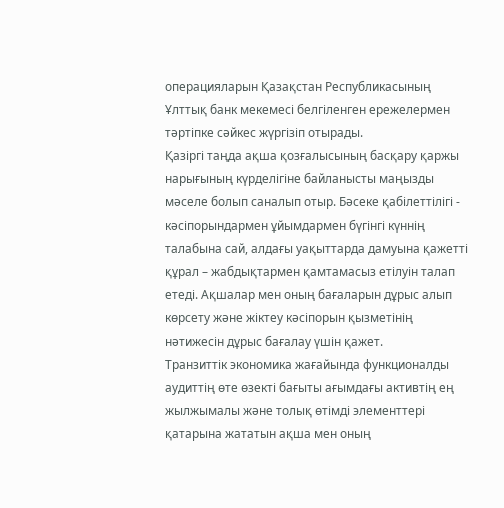операцияларын Қазақстан Республикасының Ұлттық банк мекемесі белгіленген ережелермен тәртіпке сәйкес жүргізіп отырады.
Қазіргі таңда ақша қозғалысының басқару қаржы нарығының күрделігіне байланысты маңызды мәселе болып саналып отыр. Бәсеке қабілеттілігі - кәсіпорындармен ұйымдармен бүгінгі күннің талабына сай, алдағы уақыттарда дамуына қажетті құрал – жабдықтармен қамтамасыз етілуін талап етеді. Ақшалар мен оның бағаларын дұрыс алып көрсету және жіктеу кәсіпорын қызметінің нәтижесін дұрыс бағалау үшін қажет.
Транзиттік экономика жағайында функционалды аудиттің өте өзекті бағыты ағымдағы активтің ең жылжымалы және толық өтімді элементтері қатарына жататын ақша мен оның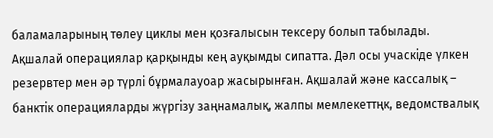баламаларының төлеу циклы мен қозғалысын тексеру болып табылады. Ақшалай операциялар қарқынды кең ауқымды сипатта. Дәл осы учаскіде үлкен резервтер мен әр түрлі бұрмалауоар жасырынған. Ақшалай және кассалық – банктік операцияларды жүргізу заңнамалық, жалпы мемлекеттңк, ведомствалық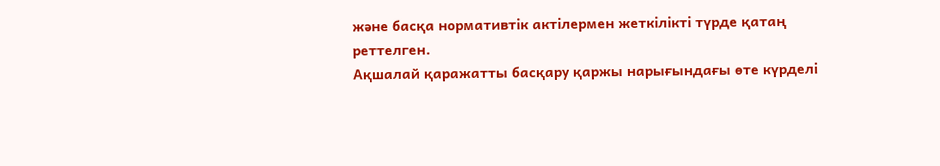және басқа нормативтік актілермен жеткілікті түрде қатаң реттелген.
Ақшалай қаражатты басқару қаржы нарығындағы өте күрделі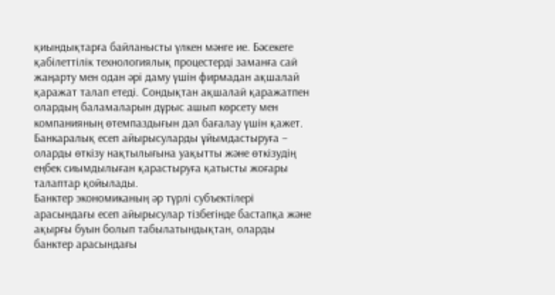қиындықтарға байланысты үлкен мәнге ие. Бәсекеге қабілеттілік технологиялық процестерді заманға сай жаңарту мен одан әрі даму үшін фирмадан ақшалай қаражат талап етеді. Сондықтан ақшалай қаражатпен олардың баламаларын дұрыс ашып көрсету мен компанияның өтемпаздығын дәл бағалау үшін қажет.
Банкаралық есеп айырысуларды ұйымдастыруға – оларды өткізу нақтылығына уақытты және өткізудің еңбек сиымдылыған қарастыруға қатысты жоғары талаптар қойылады.
Банктер экономиканың әр түрлі субъектілері арасындағы есеп айырысулар тізбегінде бастапқа және ақырғы буын болып табылатындықтан, оларды банктер арасындағы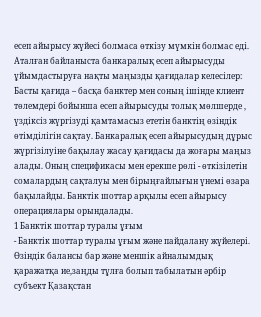есеп айырысу жүйесі болмаса өткізу мүмкін болмас еді.
Аталған байланыста банкаралық есеп айырысуды ұйымдастыруға нақты маңызды қағидалар келесілер:
Басты қағида – басқа банктер мен соның ішінде клиент төлемдері бойынша есеп айырысуды толық мөлшерде , үздіксіз жүргізуді қамтамасыз ететін банктің өзіндік өтімділігін сақтау. Банкаралық есеп айырысудың дұрыс жүргізілуіне бақылау жасау қағидасы да жоғары маңыз алады. Оның спецификасы мен ерекше рөлі - өткізілетін сомалардың сақталуы мен бірыңғайлығын үнемі өзара бақылайды. Банктік шоттар арқылы есеп айырысу операциялары орындалады.
1 Банктік шоттар туралы ұғым
- Банктік шоттар туралы ұғым және пайдалану жүйелері.
Өзіндік балансы бар және меншік айналымдық қаражатқа ие,заңды тұлға болып табылатын әрбір субъект Қазақстан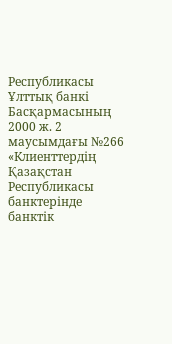Республикасы Ұлттық банкі Басқармасының 2000 ж. 2 маусымдағы №266 «Клиенттердің Қазақстан Республикасы банктерінде банктік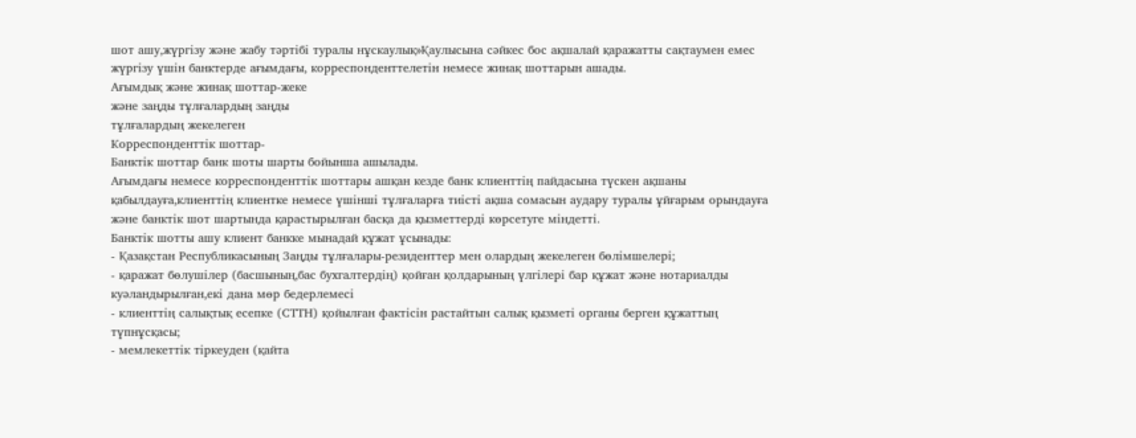шот ашу,жүргізу және жабу тәртібі туралы нұскаулық»Қаулысына сәйкес бос ақшалай қаражатты сақтаумен емес жүргізу үшін банктерде ағымдағы, корреспонденттелетін немесе жинақ шоттарын ашады.
Ағымдық және жинақ шоттар-жеке
және заңды тұлғалардың заңды
тұлғалардың жекелеген
Корреспонденттік шоттар-
Банктік шоттар банк шоты шарты бойынша ашылады.
Ағымдағы немесе корреспонденттік шоттары ашқан кезде банк клиенттің пайдасына түскен ақшаны қабылдауға,клиенттің клиентке немесе үшінші тұлғаларға тиісті ақша сомасын аудару туралы ұйғарым орындауға және банктік шот шартында қарастырылған басқа да қызметтерді көрсетуге міндетті.
Банктік шотты ашу клиент банкке мынадай құжат ұсынады:
- Қазақстан Республикасының Заңды тұлғалары-резиденттер мен олардың жекелеген бөлімшелері;
- қаражат бөлушілер (басшының,бас бухгалтердің) қойған қолдарының үлгілері бар құжат және нотариалды куәландырылған,екі дана мөр бедерлемесі
- клиенттің салықтық есепке (СТТН) қойылған фактісін растайтын салық қызметі органы берген құжаттың түпнұсқасы;
- мемлекеттік тіркеуден (қайта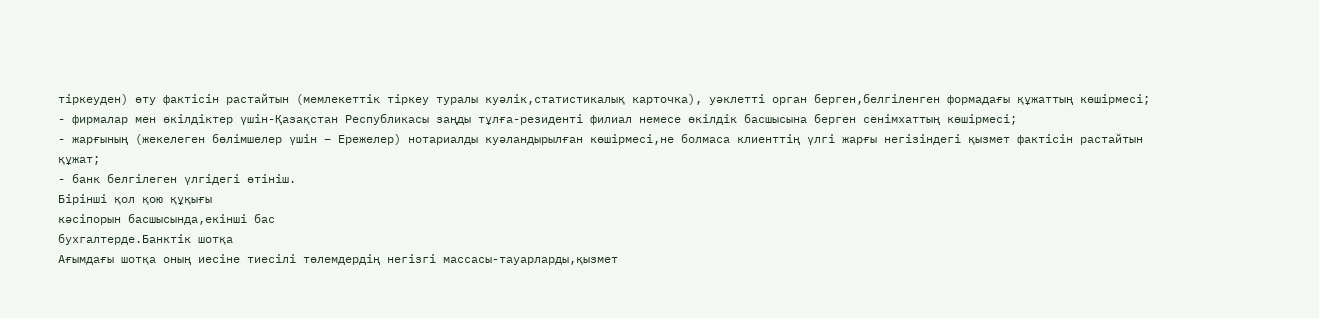тіркеуден) өту фактісін растайтын (мемлекеттік тіркеу туралы куәлік,статистикалық карточка), уәклетті орган берген,белгіленген формадағы құжаттың көшірмесі;
- фирмалар мен өкілдіктер үшін-Қазақстан Республикасы заңды тұлға-резиденті филиал немесе өкілдік басшысына берген сенімхаттың көшірмесі;
- жарғының (жекелеген бөлімшелер үшін – Ережелер) нотариалды куәландырылған көшірмесі,не болмаса клиенттің үлгі жарғы негізіндегі қызмет фактісін растайтын құжат;
- банк белгілеген үлгідегі өтініш.
Бірінші қол қою құқығы
кәсіпорын басшысында,екінші бас
бухгалтерде.Банктік шотқа
Ағымдағы шотқа оның иесіне тиесілі төлемдердің негізгі массасы-тауарларды,қызмет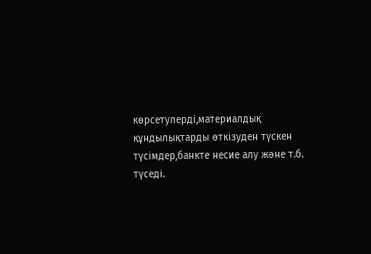көрсетулерді,материалдық құндылықтарды өткізуден түскен түсімдер,банкте несие алу және т.б. түседі.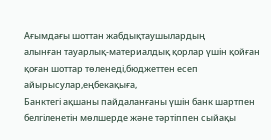Ағымдағы шоттан жабдықтаушылардың
алынған тауарлық-материалдық қорлар үшін қойған
қоған шоттар төленеді,бюджеттен есеп
айырысулар,еңбекақыға,
Банктегі ақшаны пайдаланғаны үшін банк шартпен белгіленетін мөлшерде және тәртіппен сыйақы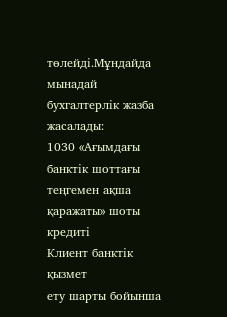төлейді.Мұндайда мынадай бухгалтерлік жазба жасалады:
1030 «Ағымдағы банктік шоттағы теңгемен ақша қаражаты» шоты кредиті
Клиент банктік қызмет
ету шарты бойынша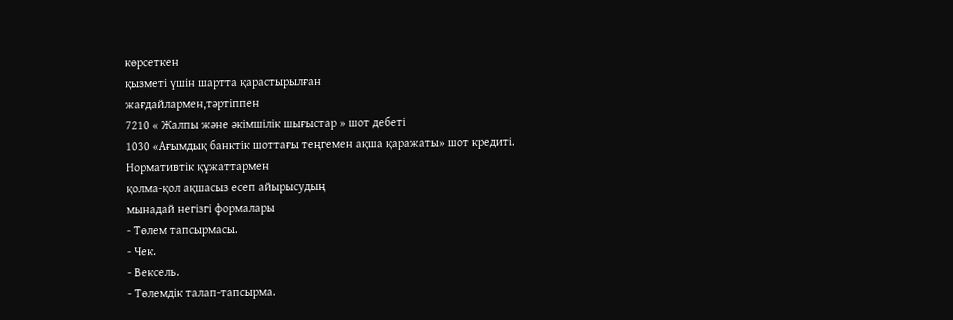көрсеткен
қызметі үшін шартта қарастырылған
жағдайлармен,тәртіппен
7210 « Жалпы және әкімшілік шығыстар » шот дебеті
1030 «Ағымдық банктік шоттағы теңгемен ақша қаражаты» шот кредиті.
Нормативтік құжаттармен
қолма-қол ақшасыз есеп айырысудың
мынадай негізгі формалары
- Төлем тапсырмасы.
- Чек.
- Вексель.
- Төлемдік талап-тапсырма.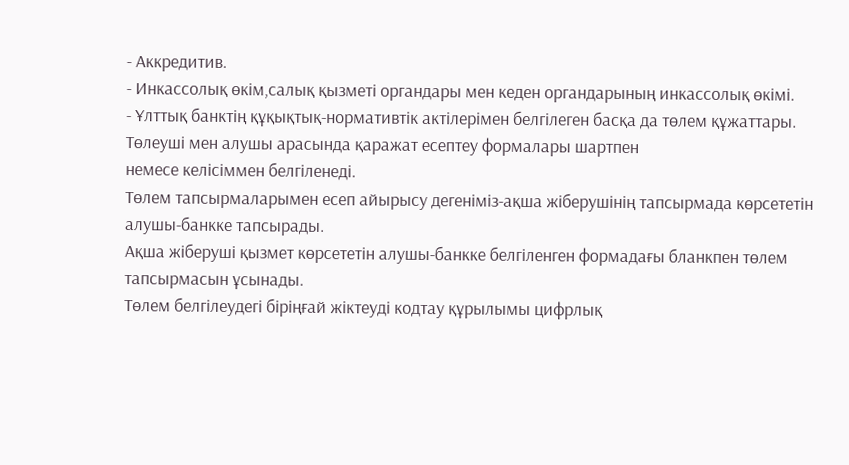- Аккредитив.
- Инкассолық өкім,салық қызметі органдары мен кеден органдарының инкассолық өкімі.
- Ұлттық банктің құқықтық-нормативтік актілерімен белгілеген басқа да төлем құжаттары.
Төлеуші мен алушы арасында қаражат есептеу формалары шартпен
немесе келісіммен белгіленеді.
Төлем тапсырмаларымен есеп айырысу дегеніміз-ақша жіберушінің тапсырмада көрсететін алушы-банкке тапсырады.
Ақша жіберуші қызмет көрсететін алушы-банкке белгіленген формадағы бланкпен төлем тапсырмасын ұсынады.
Төлем белгілеудегі біріңғай жіктеуді кодтау құрылымы цифрлық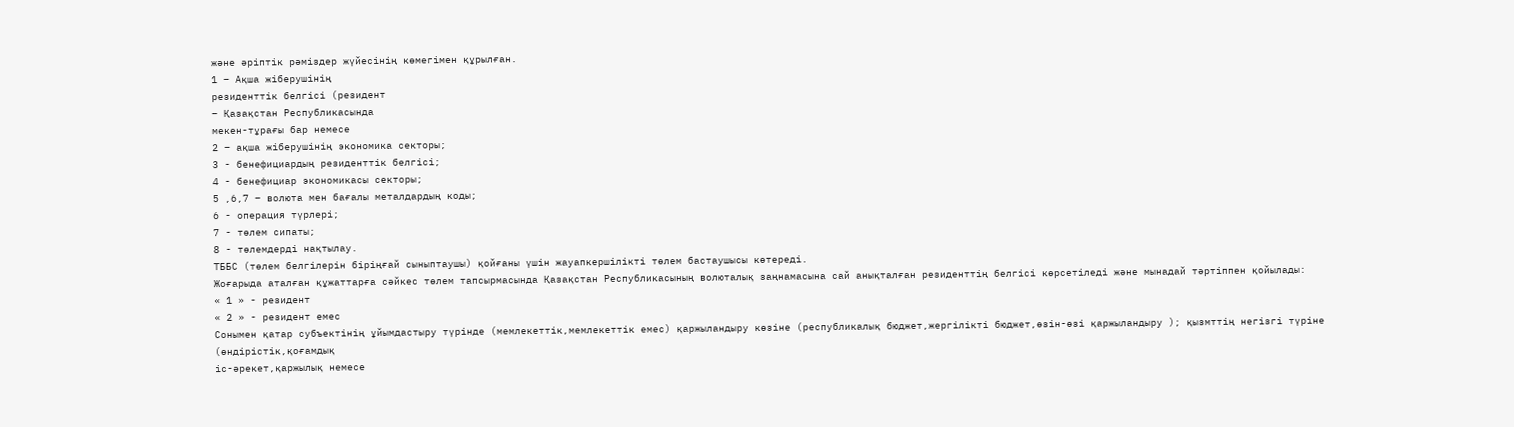және әріптік рәміздер жүйесінің көмегімен құрылған.
1 – Ақша жіберушінің
резиденттік белгісі (резидент
– Қазақстан Республикасында
мекен-тұрағы бар немесе
2 – ақша жіберушінің экономика секторы;
3 - бенефициардың резиденттік белгісі;
4 - бенефициар экономикасы секторы;
5 ,6,7 – волюта мен бағалы металдардың коды;
6 - операция түрлері;
7 - төлем сипаты;
8 - төлемдерді нақтылау.
ТББС (төлем белгілерін біріңғай сыныптаушы) қойғаны үшін жауапкершілікті төлем бастаушысы көтереді.
Жоғарыда аталған құжаттарға сәйкес төлем тапсырмасында Қазақстан Республикасының волюталық заңнамасына сай анықталған резиденттің белгісі көрсетіледі және мынадай тәртіппен қойылады:
« 1 » - резидент
« 2 » - резидент емес
Сонымен қатар субъектінің ұйымдастыру түрінде (мемлекеттік,мемлекеттік емес) қаржыландыру көзіне (республикалық бюджет,жергілікті бюджет,өзін-өзі қаржыландыру ); қызмттің негізгі түріне
(өндірістік,қоғамдық
іс-әрекет,қаржылық немесе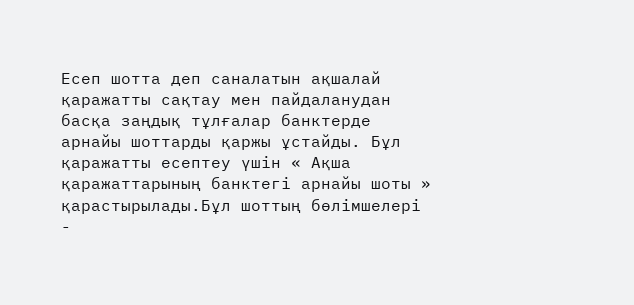Есеп шотта деп саналатын ақшалай қаражатты сақтау мен пайдаланудан басқа заңдық тұлғалар банктерде арнайы шоттарды қаржы ұстайды. Бұл қаражатты есептеу үшін « Ақша қаражаттарының банктегі арнайы шоты » қарастырылады.Бұл шоттың бөлімшелері -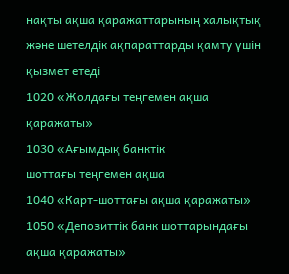нақты ақша қаражаттарының халықтық және шетелдік ақпараттарды қамту үшін қызмет етеді
1020 «Жолдағы теңгемен ақша қаражаты»
1030 «Ағымдық банктік
шоттағы теңгемен ақша
1040 «Карт-шоттағы ақша қаражаты»
1050 «Депозиттік банк шоттарындағы ақша қаражаты»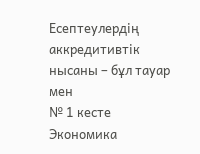Есептеулердің аккредитивтік
нысаны – бұл тауар мен
№ 1 кесте Экономика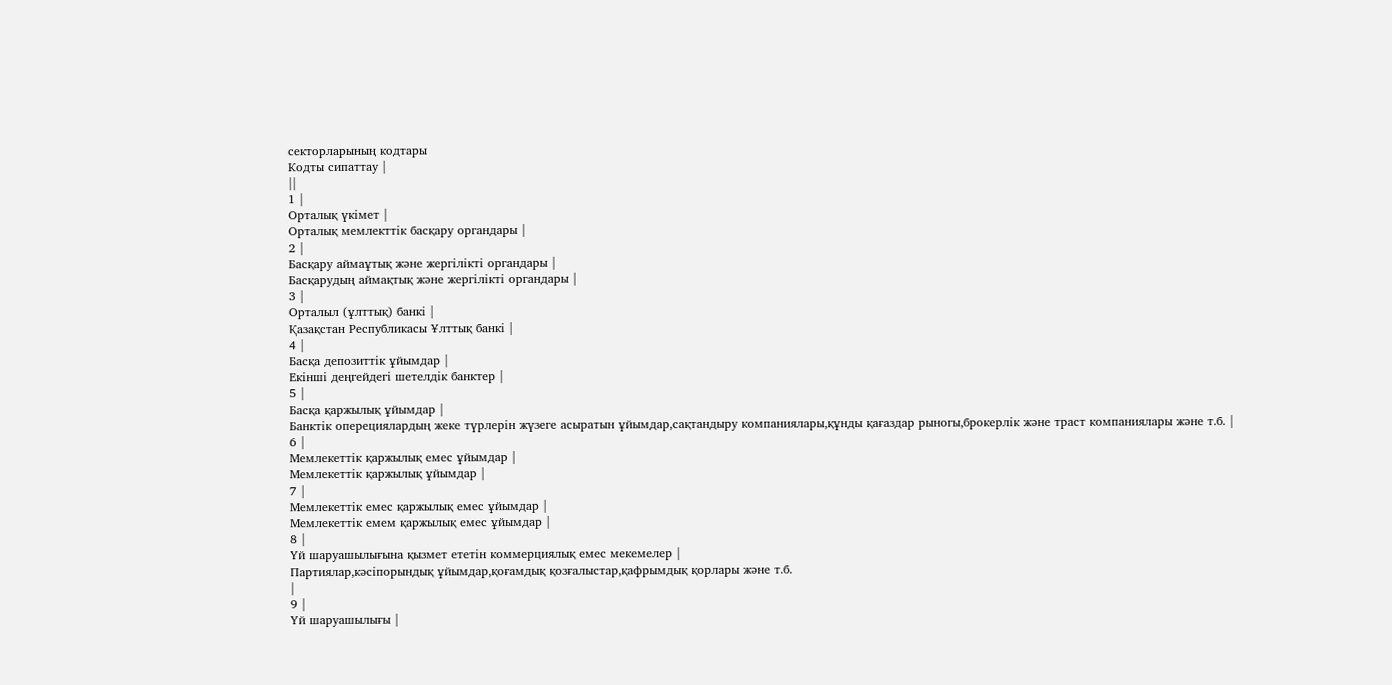секторларының кодтары
Кодты сипаттау |
||
1 |
Орталық үкімет |
Орталық мемлекттік басқару органдары |
2 |
Басқару аймаұтық және жергілікті органдары |
Басқарудың аймақтық және жергілікті органдары |
3 |
Орталыл (ұлттық) банкі |
Қазақстан Республикасы Ұлттық банкі |
4 |
Басқа депозиттік ұйымдар |
Екінші деңгейдегі шетелдік банктер |
5 |
Басқа қаржылық ұйымдар |
Банктік оперециялардың жеке түрлерін жүзеге асыратын ұйымдар,сақтандыру компаниялары,құнды қағаздар рыногы,брокерлік және траст компаниялары және т.б. |
6 |
Мемлекеттік қаржылық емес ұйымдар |
Мемлекеттік қаржылық ұйымдар |
7 |
Мемлекеттік емес қаржылық емес ұйымдар |
Мемлекеттік емем қаржылық емес ұйымдар |
8 |
Үй шаруашылығына қызмет ететін коммерциялық емес мекемелер |
Партиялар,кәсіпорындық ұйымдар,қоғамдық қозғалыстар,қафрымдық қорлары және т.б.
|
9 |
Үй шаруашылығы |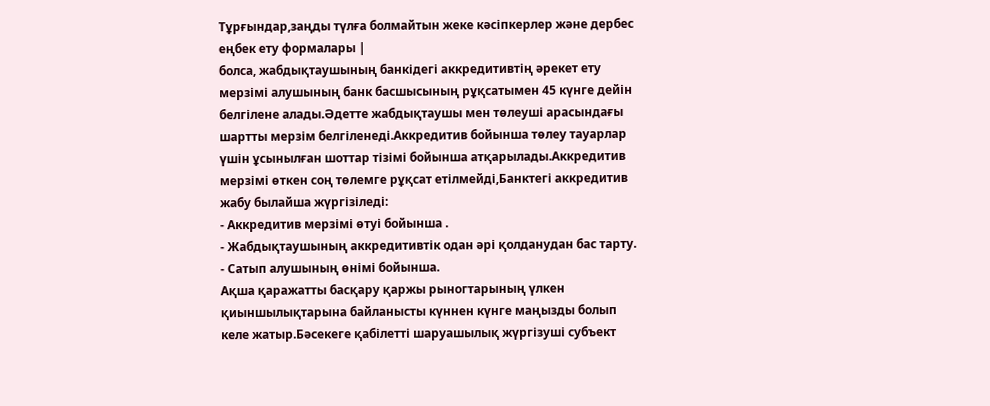Тұрғындар,заңды түлға болмайтын жеке кәсіпкерлер және дербес еңбек ету формалары |
болса, жабдықтаушының банкідегі аккредитивтің әрекет ету мерзімі алушының банк басшысының рұқсатымен 45 күнге дейін белгілене алады.Әдетте жабдықтаушы мен төлеуші арасындағы шартты мерзім белгіленеді.Аккредитив бойынша төлеу тауарлар үшін ұсынылған шоттар тізімі бойынша атқарылады.Аккредитив мерзімі өткен соң төлемге рұқсат етілмейді,Банктегі аккредитив жабу былайша жүргізіледі:
- Аккредитив мерзімі өтуі бойынша .
- Жабдықтаушының аккредитивтік одан әрі қолданудан бас тарту.
- Сатып алушының өнімі бойынша.
Ақша қаражатты басқару қаржы рыногтарының үлкен қиыншылықтарына байланысты күннен күнге маңызды болып келе жатыр.Бәсекеге қабілетті шаруашылық жүргізуші субъект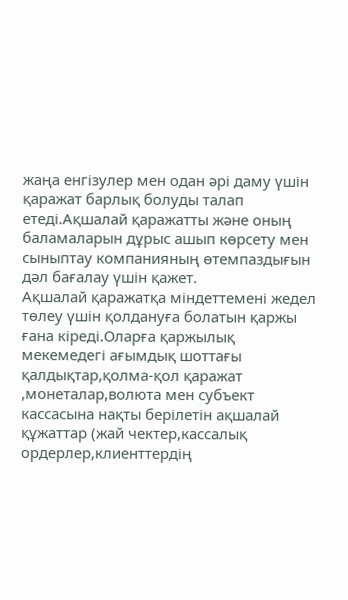жаңа енгізулер мен одан әрі даму үшін
қаражат барлық болуды талап етеді.Ақшалай қаражатты және оның баламаларын дұрыс ашып көрсету мен сыныптау компанияның өтемпаздығын дәл бағалау үшін қажет.
Ақшалай қаражатқа міндеттемені жедел төлеу үшін қолдануға болатын қаржы ғана кіреді.Оларға қаржылық мекемедегі ағымдық шоттағы қалдықтар,қолма-қол қаражат ,монеталар,волюта мен субъект кассасына нақты берілетін ақшалай құжаттар (жай чектер,кассалық ордерлер,клиенттердің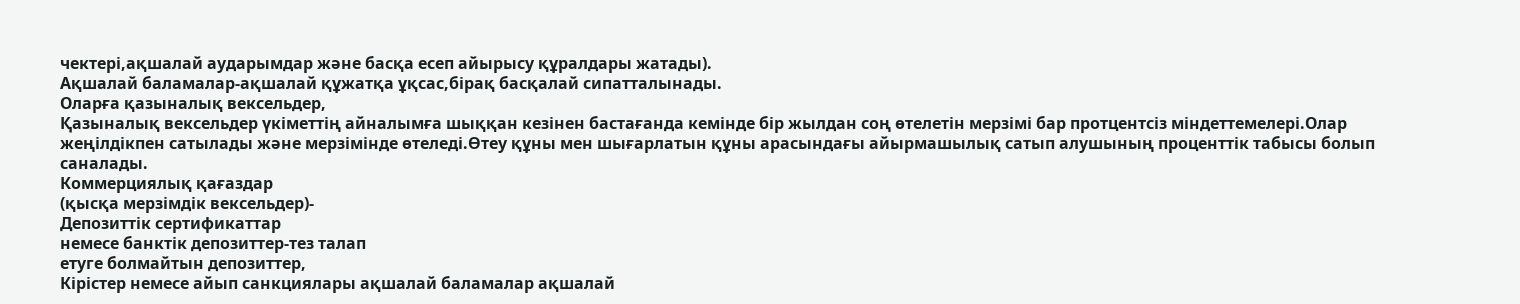чектері,ақшалай аударымдар және басқа есеп айырысу құралдары жатады).
Ақшалай баламалар-ақшалай құжатқа ұқсас,бірақ басқалай сипатталынады.
Оларға қазыналық вексельдер,
Қазыналық вексельдер үкіметтің айналымға шыққан кезінен бастағанда кемінде бір жылдан соң өтелетін мерзімі бар протцентсіз міндеттемелері.Олар жеңілдікпен сатылады және мерзімінде өтеледі.Өтеу құны мен шығарлатын құны арасындағы айырмашылық сатып алушының проценттік табысы болып саналады.
Коммерциялық қағаздар
(қысқа мерзімдік вексельдер)-
Депозиттік сертификаттар
немесе банктік депозиттер-тез талап
етуге болмайтын депозиттер,
Кірістер немесе айып санкциялары ақшалай баламалар ақшалай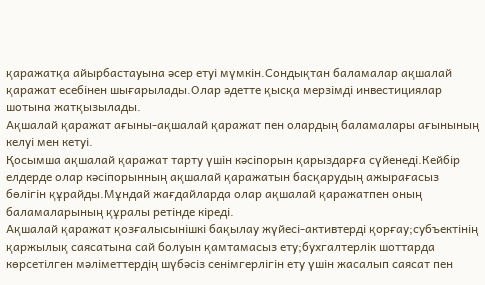қаражатқа айырбастауына әсер етуі мүмкін.Сондықтан баламалар ақшалай қаражат есебінен шығарылады.Олар әдетте қысқа мерзімді инвестициялар шотына жатқызылады.
Ақшалай қаражат ағыны-ақшалай қаражат пен олардың баламалары ағынының келуі мен кетуі.
Қосымша ақшалай қаражат тарту үшін кәсіпорын қарыздарға сүйенеді.Кейбір елдерде олар кәсіпорынның ақшалай қаражатын басқарудың ажырағасыз бөлігін құрайды.Мұндай жағдайларда олар ақшалай қаражатпен оның баламаларының құралы ретінде кіреді.
Ақшалай қаражат қозғалысынішкі бақылау жүйесі-активтерді қорғау;субъектінің қаржылық саясатына сай болуын қамтамасыз ету;бухгалтерлік шоттарда көрсетілген мәліметтердің шүбәсіз сенімгерлігін ету үшін жасалып саясат пен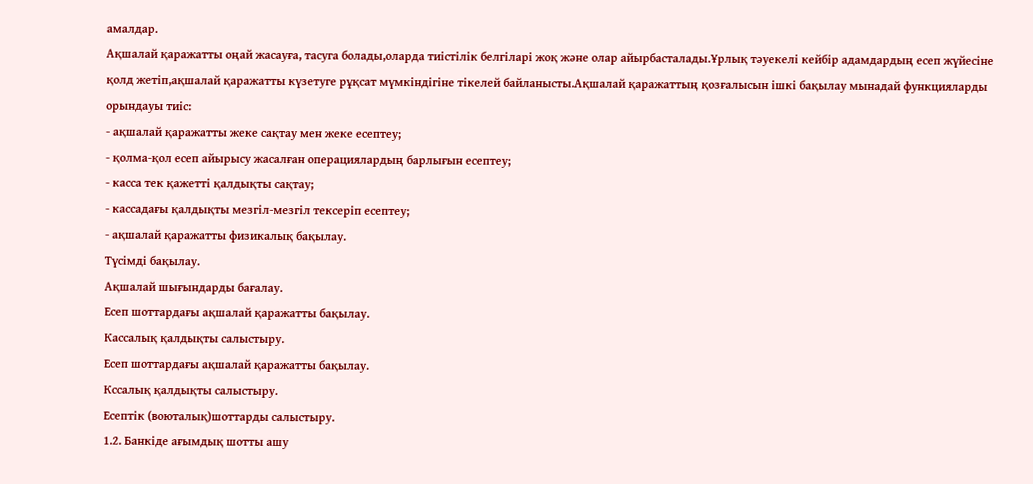амалдар.
Ақшалай қаражатты оңай жасауға, тасуга болады,оларда тиістілік белгіларі жоқ және олар айырбасталады.Ұрлық тәуекелі кейбір адамдардың есеп жүйесіне қолд жетіп,ақшалай қаражатты күзетуге рұқсат мүмкіндігіне тікелей байланысты.Ақшалай қаражаттың қозғалысын ішкі бақылау мынадай функцияларды орындауы тиіс:
- ақшалай қаражатты жеке сақтау мен жеке есептеу;
- қолма-қол есеп айырысу жасалған операциялардың барлығын есептеу;
- касса тек қажетті қалдықты сақтау;
- кассадағы қалдықты мезгіл-мезгіл тексеріп есептеу;
- ақшалай қаражатты физикалық бақылау.
Түсімді бақылау.
Ақшалай шығындарды бағалау.
Есеп шоттардағы ақшалай қаражатты бақылау.
Кассалық қалдықты салыстыру.
Есеп шоттардағы ақшалай қаражатты бақылау.
Кссалық қалдықты салыстыру.
Есептік (воюталық)шоттарды салыстыру.
1.2. Банкіде ағымдық шотты ашу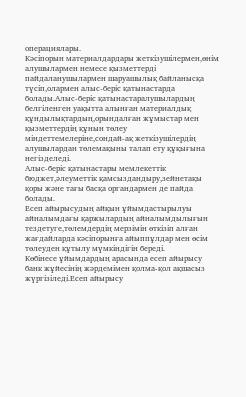операциялары.
Кәсіпорын материалдардары жеткізушілермен,өнім алушылармен немесе қызметтерді пайдаланушылармен шаруашылық байланысқа түсіп,олармен алыс-беріс қатынастарда болады.Алыс-беріс қатынастаралушылардың белгіленген уақытта алынған материалдық құндылықтардың,орындалған жұмыстар мен қызметтердің құнын төлеу міндеттемелеріне,сондай-ақ жеткізушілердің алушылардан төлемақыны талап ету құқығына негізделеді.
Алыс-беріс қатынастары мемлекеттік бюджет,әлеуметтік қамсыздандыру,зейнетақы қоры және тағы басқа органдармен де пайда болады.
Есеп айырысудың айқын ұйымдастырылуы айналымдағы қаржылардың айналымдылығын тездетуге,төлемдердің мерзімін өткізіп алған жағдайларда кәсіпорынға айыппұлдар мен өсім төлеуден құтылу мүмкіндігін береді.
Көбінесе ұйымдардың арасында есеп айырысу банк жұйесінің жәрдемімен қолма-қол ақшасыз жүргізіледі.Есеп айырысу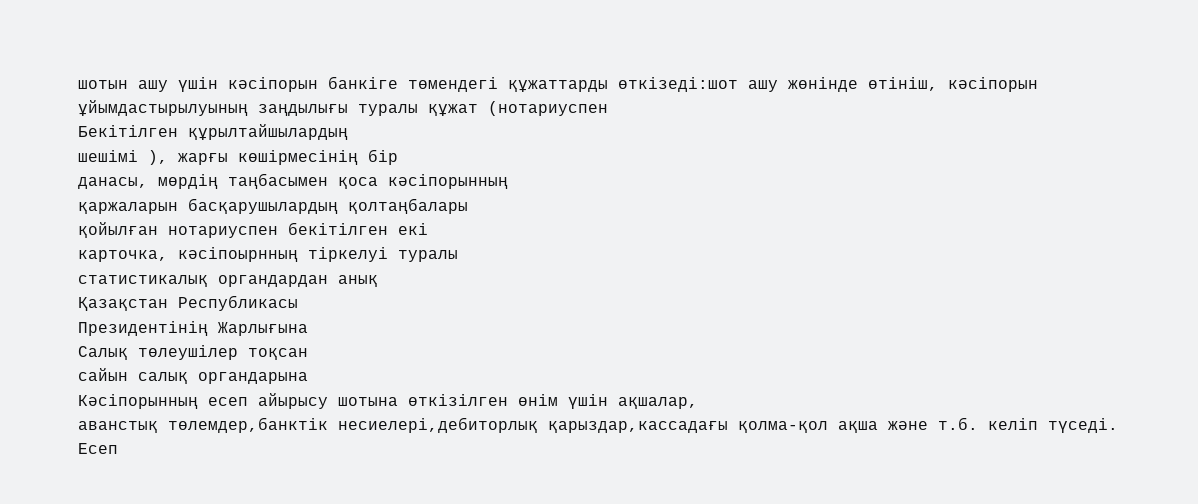шотын ашу үшін кәсіпорын банкіге төмендегі құжаттарды өткізеді:шот ашу жөнінде өтініш, кәсіпорын ұйымдастырылуының заңдылығы туралы құжат (нотариуспен
Бекітілген құрылтайшылардың
шешімі ), жарғы көшірмесінің бір
данасы, мөрдің таңбасымен қоса кәсіпорынның
қаржаларын басқарушылардың қолтаңбалары
қойылған нотариуспен бекітілген екі
карточка, кәсіпоырнның тіркелуі туралы
статистикалық органдардан анық
Қазақстан Республикасы
Президентінің Жарлығына
Салық төлеушілер тоқсан
сайын салық органдарына
Кәсіпорынның есеп айырысу шотына өткізілген өнім үшін ақшалар,
аванстық төлемдер,банктік несиелері,дебиторлық қарыздар,кассадағы қолма-қол ақша және т.б. келіп түседі.
Есеп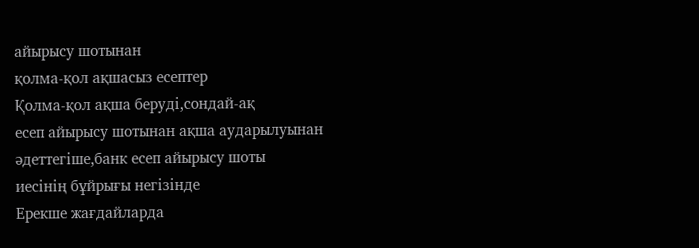айырысу шотынан
қолма-қол ақшасыз есептер
Қолма-қол ақша беруді,сондай-ақ
есеп айырысу шотынан ақша аударылуынан
әдеттегіше,банк есеп айырысу шоты
иесінің бұйрығы негізінде
Ерекше жағдайларда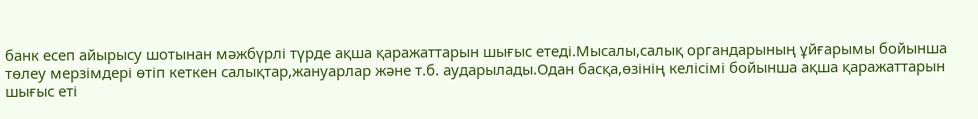банк есеп айырысу шотынан мәжбүрлі түрде ақша қаражаттарын шығыс етеді.Мысалы,салық органдарының ұйғарымы бойынша төлеу мерзімдері өтіп кеткен салықтар,жануарлар және т.б. аударылады.Одан басқа,өзінің келісімі бойынша ақша қаражаттарын шығыс еті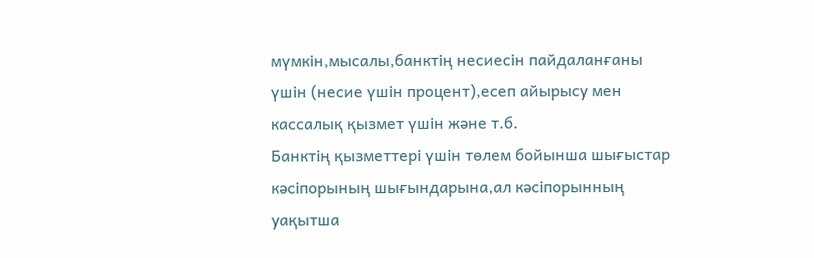мүмкін,мысалы,банктің несиесін пайдаланғаны үшін (несие үшін процент),есеп айырысу мен кассалық қызмет үшін және т.б.
Банктің қызметтері үшін төлем бойынша шығыстар кәсіпорының шығындарына,ал кәсіпорынның уақытша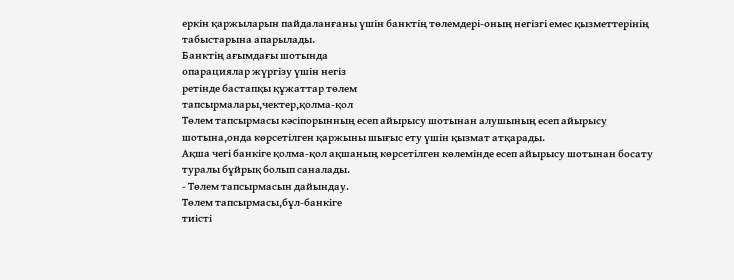еркін қаржыларын пайдаланғаны үшін банктің төлемдері-оның негізгі емес қызметтерінің табыстарына апарылады.
Банктің ағымдағы шотында
опарациялар жүргізу үшін негіз
ретінде бастапқы құжаттар төлем
тапсырмалары,чектер,қолма-қол
Төлем тапсырмасы кәсіпорынның есеп айырысу шотынан алушының есеп айырысу шотына,онда көрсетілген қаржыны шығыс ету үшін қызмат атқарады.
Ақша чегі банкіге қолма-қол ақшаның көрсетілген көлемінде есеп айырысу шотынан босату туралы бұйрық болып саналады.
- Төлем тапсырмасын дайындау.
Төлем тапсырмасы,бұл-банкіге
тиісті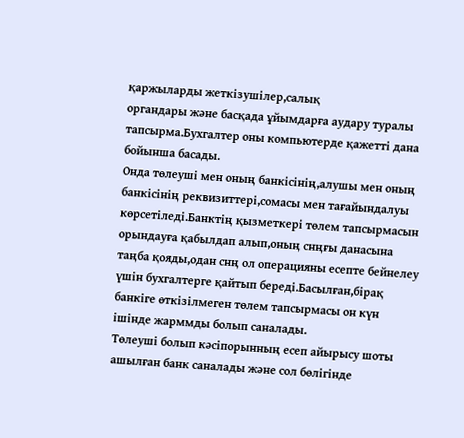қаржыларды жеткізушілер,салық
органдары және басқада ұйымдарға аудару туралы тапсырма.Бухгалтер оны компьютерде қажетті дана бойынша басады.
Онда төлеуші мен оның банкісінің,алушы мен оның банкісінің реквизиттері,сомасы мен тағайындалуы көрсетіледі.Банктің қызметкері төлем тапсырмасын орындауға қабылдап алып,оның снңғы данасына таңба қояды,одан снң ол операцияны есепте бейнелеу үшін бухгалтерге қайтып береді.Басылған,бірақ банкіге өткізілмеген төлем тапсырмасы он күн ішінде жарммды болып саналады.
Төлеуші болып кәсіпорынның есеп айырысу шоты ашылған банк саналады және сол бөлігінде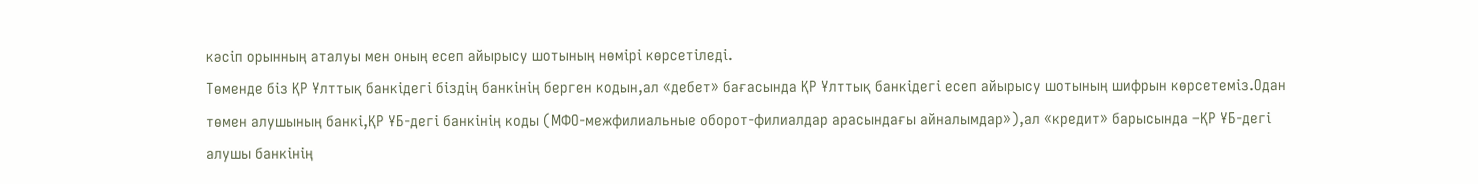кәсіп орынның аталуы мен оның есеп айырысу шотының нөмірі көрсетіледі.
Төменде біз ҚР Ұлттық банкідегі біздің банкінің берген кодын,ал «дебет» бағасында ҚР Ұлттық банкідегі есеп айырысу шотының шифрын көрсетеміз.Одан төмен алушының банкі,ҚР ҰБ-дегі банкінің коды (МФО-межфилиальные оборот-филиалдар арасындағы айналымдар»),ал «кредит» барысында –ҚР ҰБ-дегі алушы банкінің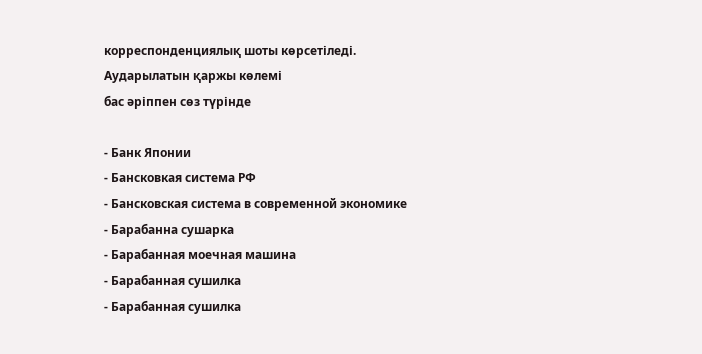корреспонденциялық шоты көрсетіледі.
Аударылатын қаржы көлемі
бас әріппен сөз түрінде

- Банк Японии
- Бансковкая система РФ
- Бансковская система в современной экономике
- Барабанна сушарка
- Барабанная моечная машина
- Барабанная сушилка
- Барабанная сушилка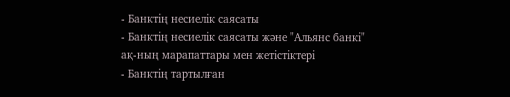- Банктің несиелік саясаты
- Банктің несиелік саясаты және "Альянс банкі" ақ-ның марапаттары мен жетістіктері
- Банктің тартылған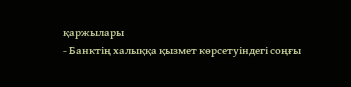қаржылары
- Банктің халыққа қызмет көрсетуіндегі соңғы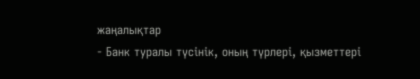жаңалықтар
- Банк туралы түсінік, оның түрлері, қызметтері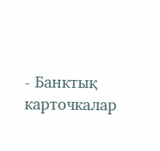- Банктық карточкалар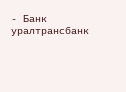- Банк уралтрансбанк